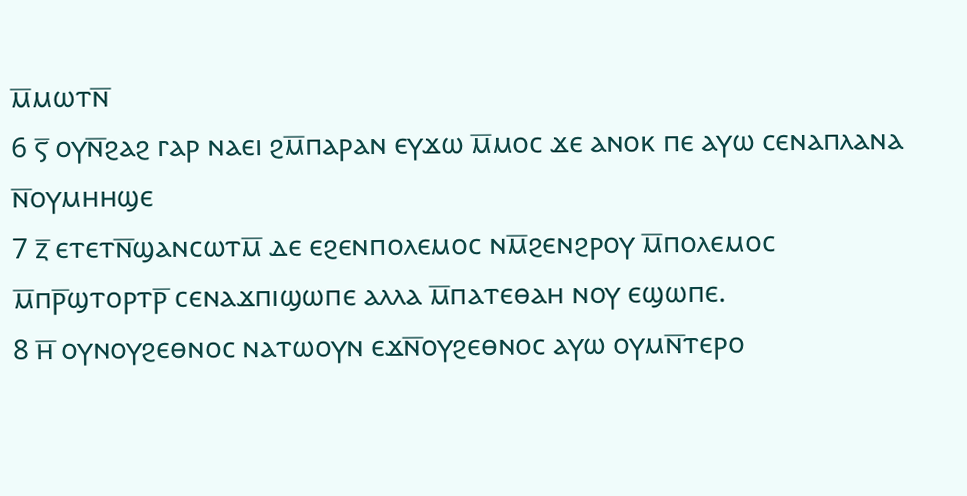ⲙ̅ⲙⲱⲧⲛ̅
6 ⲋ̅ ⲟⲩⲛ̅ϩⲁϩ ⲅⲁⲣ ⲛⲁⲉⲓ ϩⲙ̅ⲡⲁⲣⲁⲛ ⲉⲩϫⲱ ⲙ̅ⲙⲟⲥ ϫⲉ ⲁⲛⲟⲕ ⲡⲉ ⲁⲩⲱ ⲥⲉⲛⲁⲡⲗⲁⲛⲁ ⲛ̅ⲟⲩⲙⲏⲏϣⲉ
7 ⲍ̅ ⲉⲧⲉⲧⲛ̅ϣⲁⲛⲥⲱⲧⲙ̅ ⲇⲉ ⲉϩⲉⲛⲡⲟⲗⲉⲙⲟⲥ ⲛⲙ̅ϩⲉⲛϩⲣⲟⲩ ⲙ̅ⲡⲟⲗⲉⲙⲟⲥ ⲙ̅ⲡⲣ̅ϣⲧⲟⲣⲧⲣ̅ ⲥⲉⲛⲁϫⲡⲓϣⲱⲡⲉ ⲁⲗⲗⲁ ⲙ̅ⲡⲁⲧⲉⲑⲁⲏ ⲛⲟⲩ ⲉϣⲱⲡⲉ.
8 ⲏ̅ ⲟⲩⲛⲟⲩϩⲉⲑⲛⲟⲥ ⲛⲁⲧⲱⲟⲩⲛ ⲉϫⲛ̅ⲟⲩϩⲉⲑⲛⲟⲥ ⲁⲩⲱ ⲟⲩⲙⲛ̅ⲧⲉⲣⲟ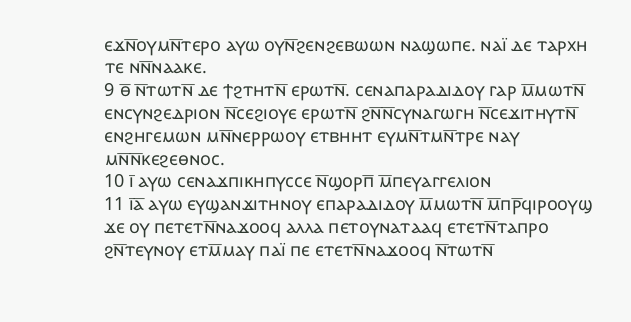ⲉϫⲛ̅ⲟⲩⲙⲛ̅ⲧⲉⲣⲟ ⲁⲩⲱ ⲟⲩⲛ̅ϩⲉⲛϩⲉⲃⲱⲱⲛ ⲛⲁϣⲱⲡⲉ. ⲛⲁⲓ̈ ⲇⲉ ⲧⲁⲣⲭⲏ ⲧⲉ ⲛⲛ̅ⲛⲁⲁⲕⲉ.
9 ⲑ̅ ⲛ̅ⲧⲱⲧⲛ̅ ⲇⲉ ϯϩⲧⲏⲧⲛ̅ ⲉⲣⲱⲧⲛ̅. ⲥⲉⲛⲁⲡⲁⲣⲁⲇⲓⲇⲟⲩ ⲅⲁⲣ ⲙ̅ⲙⲱⲧⲛ̅ ⲉⲛⲥⲩⲛϩⲉⲇⲣⲓⲟⲛ ⲛ̅ⲥⲉϩⲓⲟⲩⲉ ⲉⲣⲱⲧⲛ̅ ϩⲛ̅ⲛ̅ⲥⲩⲛⲁⲅⲱⲅⲏ ⲛ̅ⲥⲉϫⲓⲧⲏⲩⲧⲛ̅ ⲉⲛϩⲏⲅⲉⲙⲱⲛ ⲙⲛ̅ⲛⲉⲣⲣⲱⲟⲩ ⲉⲧⲃⲏⲏⲧ ⲉⲩⲙⲛ̅ⲧⲙⲛ̅ⲧⲣⲉ ⲛⲁⲩ ⲙⲛ̅ⲛ̅ⲕⲉϩⲉⲑⲛⲟⲥ.
10 ⲓ̅ ⲁⲩⲱ ⲥⲉⲛⲁϫⲡⲓⲕⲏⲡⲩⲥⲥⲉ ⲛ̅ϣⲟⲣⲡ̅ ⲙ̅ⲡⲉⲩⲁⲅⲅⲉⲗⲓⲟⲛ
11 ⲓ̅ⲁ̅ ⲁⲩⲱ ⲉⲩϣⲁⲛϫⲓⲧⲏⲛⲟⲩ ⲉⲡⲁⲣⲁⲇⲓⲇⲟⲩ ⲙ̅ⲙⲱⲧⲛ̅ ⲙ̅ⲡⲣ̅ϥⲓⲣⲟⲟⲩϣ ϫⲉ ⲟⲩ ⲡⲉⲧⲉⲧⲛ̅ⲛⲁϫⲟⲟϥ ⲁⲗⲗⲁ ⲡⲉⲧⲟⲩⲛⲁⲧⲁⲁϥ ⲉⲧⲉⲧⲛ̅ⲧⲁⲡⲣⲟ ϩⲛ̅ⲧⲉⲩⲛⲟⲩ ⲉⲧⲙ̅ⲙⲁⲩ ⲡⲁⲓ̈ ⲡⲉ ⲉⲧⲉⲧⲛ̅ⲛⲁϫⲟⲟϥ ⲛ̅ⲧⲱⲧⲛ̅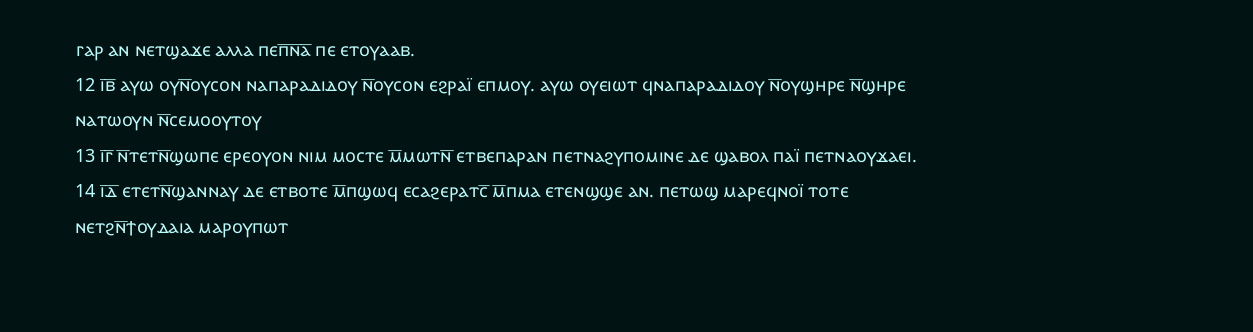ⲅⲁⲣ ⲁⲛ ⲛⲉⲧϣⲁϫⲉ ⲁⲗⲗⲁ ⲡⲉⲡ̅ⲛ̅ⲁ̅ ⲡⲉ ⲉⲧⲟⲩⲁⲁⲃ.
12 ⲓ̅ⲃ̅ ⲁⲩⲱ ⲟⲩⲛ̅ⲟⲩⲥⲟⲛ ⲛⲁⲡⲁⲣⲁⲇⲓⲇⲟⲩ ⲛ̅ⲟⲩⲥⲟⲛ ⲉϩⲣⲁⲓ̈ ⲉⲡⲙⲟⲩ. ⲁⲩⲱ ⲟⲩⲉⲓⲱⲧ ϥⲛⲁⲡⲁⲣⲁⲇⲓⲇⲟⲩ ⲛ̅ⲟⲩϣⲏⲣⲉ ⲛ̅ϣⲏⲣⲉ ⲛⲁⲧⲱⲟⲩⲛ ⲛ̅ⲥⲉⲙⲟⲟⲩⲧⲟⲩ
13 ⲓ̅ⲅ̅ ⲛ̅ⲧⲉⲧⲛ̅ϣⲱⲡⲉ ⲉⲣⲉⲟⲩⲟⲛ ⲛⲓⲙ ⲙⲟⲥⲧⲉ ⲙ̅ⲙⲱⲧⲛ̅ ⲉⲧⲃⲉⲡⲁⲣⲁⲛ ⲡⲉⲧⲛⲁϩⲩⲡⲟⲙⲓⲛⲉ ⲇⲉ ϣⲁⲃⲟⲗ ⲡⲁⲓ̈ ⲡⲉⲧⲛⲁⲟⲩϫⲁⲉⲓ.
14 ⲓ̅ⲇ̅ ⲉⲧⲉⲧⲛ̅ϣⲁⲛⲛⲁⲩ ⲇⲉ ⲉⲧⲃⲟⲧⲉ ⲙ̅ⲡϣⲱϥ ⲉⲥⲁϩⲉⲣⲁⲧⲥ̅ ⲙ̅ⲡⲙⲁ ⲉⲧⲉⲛϣϣⲉ ⲁⲛ. ⲡⲉⲧⲱϣ ⲙⲁⲣⲉϥⲛⲟⲓ̈ ⲧⲟⲧⲉ ⲛⲉⲧϩⲛ̅ϯⲟⲩⲇⲁⲓⲁ ⲙⲁⲣⲟⲩⲡⲱⲧ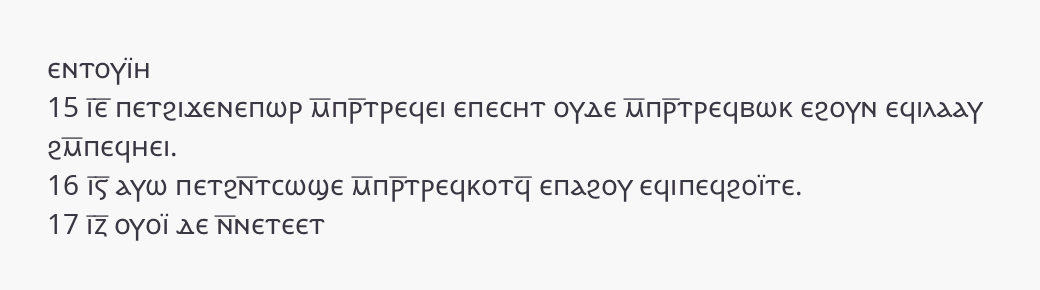ⲉⲛⲧⲟⲩⲓ̈ⲏ
15 ⲓ̅ⲉ̅ ⲡⲉⲧϩⲓϫⲉⲛⲉⲡⲱⲣ ⲙ̅ⲡⲣ̅ⲧⲣⲉϥⲉⲓ ⲉⲡⲉⲥⲏⲧ ⲟⲩⲇⲉ ⲙ̅ⲡⲣ̅ⲧⲣⲉϥⲃⲱⲕ ⲉϩⲟⲩⲛ ⲉϥⲓⲗⲁⲁⲩ ϩⲙ̅ⲡⲉϥⲏⲉⲓ.
16 ⲓ̅ⲋ̅ ⲁⲩⲱ ⲡⲉⲧϩⲛ̅ⲧⲥⲱϣⲉ ⲙ̅ⲡⲣ̅ⲧⲣⲉϥⲕⲟⲧϥ̅ ⲉⲡⲁϩⲟⲩ ⲉϥⲓⲡⲉϥϩⲟⲓ̈ⲧⲉ.
17 ⲓ̅ⲍ̅ ⲟⲩⲟⲓ̈ ⲇⲉ ⲛ̅ⲛⲉⲧⲉⲉⲧ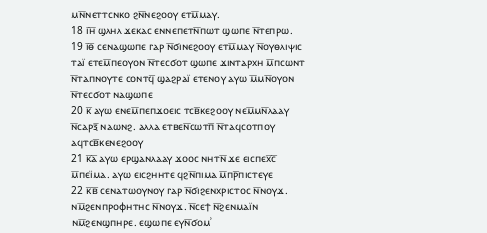ⲙⲛ̅ⲛⲉⲧⲧⲥⲛⲕⲟ ϩⲛ̅ⲛⲉϩⲟⲟⲩ ⲉⲧⲙ̅ⲙⲁⲩ.
18 ⲓ̅ⲏ̅ ϣⲗⲏⲗ ϫⲉⲕⲁⲥ ⲉⲛⲛⲉⲡⲉⲧⲛ̅ⲡⲱⲧ ϣⲱⲡⲉ ⲛ̅ⲧⲉⲡⲣⲱ.
19 ⲓ̅ⲑ̅ ⲥⲉⲛⲁϣⲱⲡⲉ ⲅⲁⲣ ⲛ̅ϭⲓⲛⲉϩⲟⲟⲩ ⲉⲧⲙ̅ⲙⲁⲩ ⲛ̅ⲟⲩⲑⲗⲓⲯⲓⲥ ⲧⲁⲓ̈ ⲉⲧⲉⲙ̅ⲡⲉⲟⲩⲟⲛ ⲛ̅ⲧⲉⲥϭⲟⲧ ϣⲱⲡⲉ ϫⲓⲛⲧⲁⲣⲭⲏ ⲙ̅ⲡⲥⲱⲛⲧ ⲛ̅ⲧⲁⲡⲛⲟⲩⲧⲉ ⲥⲟⲛⲧϥ̅ ϣⲁϩⲣⲁⲓ̈ ⲉⲧⲉⲛⲟⲩ ⲁⲩⲱ ⲙ̅ⲙⲛ̅ⲟⲩⲟⲛ ⲛ̅ⲧⲉⲥϭⲟⲧ ⲛⲁϣⲱⲡⲉ
20 ⲕ̅ ⲁⲩⲱ ⲉⲛⲉⲙ̅ⲡⲉⲡϫⲟⲉⲓⲥ ⲧⲥⲃ̅ⲕⲉϩⲟⲟⲩ ⲛⲉⲙ̅ⲙⲛ̅ⲗⲁⲁⲩ ⲛ̅ⲥⲁⲣⲝ̅ ⲛⲁⲱⲛϩ. ⲁⲗⲗⲁ ⲉⲧⲃⲉⲛ̅ⲥⲱⲧⲡ̅ ⲛ̅ⲧⲁϥⲥⲟⲧⲡⲟⲩ ⲁϥⲧⲥⲃ̅ⲕⲉⲛⲉϩⲟⲟⲩ
21 ⲕ̅ⲁ̅ ⲁⲩⲱ ⲉⲣϣⲁⲛⲗⲁⲁⲩ ϫⲟⲟⲥ ⲛⲏⲧⲛ̅ ϫⲉ ⲉⲓⲥⲡⲉⲭ̅ⲥ̅ ⲙ̅ⲡⲉⲓ̈ⲙⲁ. ⲁⲩⲱ ⲉⲓⲥϩⲏⲏⲧⲉ ϥϩⲛ̅ⲡⲓⲙⲁ ⲙ̅ⲡⲣ̅ⲡⲓⲥⲧⲉⲩⲉ
22 ⲕ̅ⲃ̅ ⲥⲉⲛⲁⲧⲱⲟⲩⲛⲟⲩ ⲅⲁⲣ ⲛ̅ϭⲓϩⲉⲛⲭⲣⲓⲥⲧⲟⲥ ⲛ̅ⲛⲟⲩϫ. ⲛⲙ̅ϩⲉⲛⲡⲣⲟⲫⲏⲧⲏⲥ ⲛ̅ⲛⲟⲩϫ. ⲛ̅ⲥⲉϯ ⲛ̅ϩⲉⲛⲙⲁⲓ̈ⲛ ⲛⲙ̅ϩⲉⲛϣⲡⲏⲣⲉ. ⲉϣⲱⲡⲉ ⲉⲩⲛ̅ϭⲟⲙʾ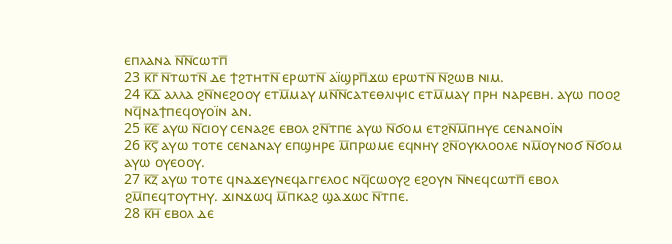ⲉⲡⲗⲁⲛⲁ ⲛ̅ⲛ̅ⲥⲱⲧⲡ̅
23 ⲕ̅ⲅ̅ ⲛ̅ⲧⲱⲧⲛ̅ ⲇⲉ ϯϩⲧⲏⲧⲛ̅ ⲉⲣⲱⲧⲛ̅ ⲁⲓ̈ϣⲣⲡ̅ϫⲱ ⲉⲣⲱⲧⲛ̅ ⲛ̅ϩⲱⲃ ⲛⲓⲙ.
24 ⲕ̅ⲇ̅ ⲁⲗⲗⲁ ϩⲛ̅ⲛⲉϩⲟⲟⲩ ⲉⲧⲙ̅ⲙⲁⲩ ⲙⲛ̅ⲛ̅ⲥⲁⲧⲉⲑⲗⲓⲯⲓⲥ ⲉⲧⲙ̅ⲙⲁⲩ ⲡⲣⲏ ⲛⲁⲣⲉⲃⲏ. ⲁⲩⲱ ⲡⲟⲟϩ ⲛϥ̅ⲛⲁϯⲡⲉϥⲟⲩⲟⲓ̈ⲛ ⲁⲛ.
25 ⲕ̅ⲉ̅ ⲁⲩⲱ ⲛ̅ⲥⲓⲟⲩ ⲥⲉⲛⲁϩⲉ ⲉⲃⲟⲗ ϩⲛ̅ⲧⲡⲉ ⲁⲩⲱ ⲛ̅ϭⲟⲙ ⲉⲧϩⲛ̅ⲙ̅ⲡⲏⲩⲉ ⲥⲉⲛⲁⲛⲟⲓ̈ⲛ
26 ⲕ̅ⲋ̅ ⲁⲩⲱ ⲧⲟⲧⲉ ⲥⲉⲛⲁⲛⲁⲩ ⲉⲡϣⲏⲣⲉ ⲙ̅ⲡⲣⲱⲙⲉ ⲉϥⲛⲏⲩ ϩⲛ̅ⲟⲩⲕⲗⲟⲟⲗⲉ ⲛⲙ̅ⲟⲩⲛⲟϭ ⲛ̅ϭⲟⲙ ⲁⲩⲱ ⲟⲩⲉⲟⲟⲩ.
27 ⲕ̅ⲍ̅ ⲁⲩⲱ ⲧⲟⲧⲉ ϥⲛⲁϫⲉⲩⲛⲉϥⲁⲅⲅⲉⲗⲟⲥ ⲛϥ̅ⲥⲱⲟⲩϩ ⲉϩⲟⲩⲛ ⲛ̅ⲛⲉϥⲥⲱⲧⲡ̅ ⲉⲃⲟⲗ ϩⲙ̅ⲡⲉϥⲧⲟⲩⲧⲏⲩ. ϫⲓⲛϫⲱϥ ⲙ̅ⲡⲕⲁϩ ϣⲁϫⲱⲥ ⲛ̅ⲧⲡⲉ.
28 ⲕ̅ⲏ̅ ⲉⲃⲟⲗ ⲇⲉ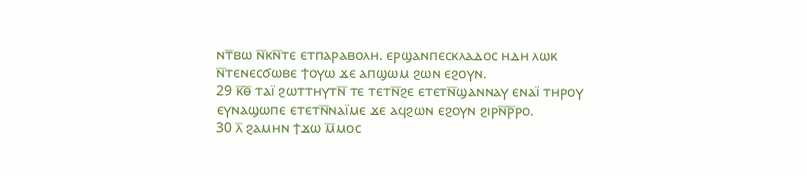ⲛⲧ̅ⲃⲱ ⲛ̅ⲕⲛ̅ⲧⲉ ⲉⲧⲡⲁⲣⲁⲃⲟⲗⲏ. ⲉⲣϣⲁⲛⲡⲉⲥⲕⲗⲁⲇⲟⲥ ⲏⲇⲏ ⲗⲱⲕ ⲛ̅ⲧⲉⲛⲉⲥϭⲱⲃⲉ ϯⲟⲩⲱ ϫⲉ ⲁⲡϣⲱⲙ ϩⲱⲛ ⲉϩⲟⲩⲛ.
29 ⲕ̅ⲑ̅ ⲧⲁⲓ̈ ϩⲱⲧⲧⲏⲩⲧⲛ̅ ⲧⲉ ⲧⲉⲧⲛ̅ϩⲉ ⲉⲧⲉⲧⲛ̅ϣⲁⲛⲛⲁⲩ ⲉⲛⲁⲓ̈ ⲧⲏⲣⲟⲩ ⲉⲩⲛⲁϣⲱⲡⲉ ⲉⲧⲉⲧⲛ̅ⲛⲁⲓ̈ⲙⲉ ϫⲉ ⲁϥϩⲱⲛ ⲉϩⲟⲩⲛ ϩⲓⲣⲛ̅ⲣ̅ⲣⲟ.
30 ⲗ̅ ϩⲁⲙⲏⲛ ϯϫⲱ ⲙ̅ⲙⲟⲥ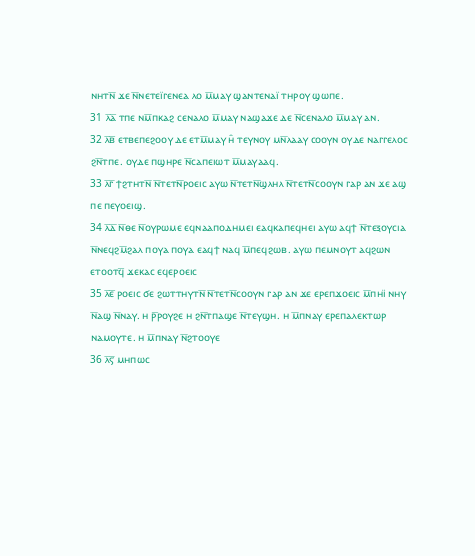ⲛⲏⲧⲛ̅ ϫⲉ ⲛ̅ⲛⲉⲧⲉⲓ̈ⲅⲉⲛⲉⲁ ⲗⲟ ⲙ̅ⲙⲁⲩ ϣⲁⲛⲧⲉⲛⲁⲓ̈ ⲧⲏⲣⲟⲩ ϣⲱⲡⲉ.
31 ⲗ̅ⲁ̅ ⲧⲡⲉ ⲛⲙ̅ⲡⲕⲁϩ ⲥⲉⲛⲁⲗⲟ ⲙ̅ⲙⲁⲩ ⲛⲁϣⲁϫⲉ ⲇⲉ ⲛ̅ⲥⲉⲛⲁⲗⲟ ⲙ̅ⲙⲁⲩ ⲁⲛ.
32 ⲗ̅ⲃ̅ ⲉⲧⲃⲉⲡⲉϩⲟⲟⲩ ⲇⲉ ⲉⲧⲙ̅ⲙⲁⲩ ⲏ̑ ⲧⲉⲩⲛⲟⲩ ⲙⲛ̅ⲗⲁⲁⲩ ⲥⲟⲟⲩⲛ ⲟⲩⲇⲉ ⲛⲁⲅⲅⲉⲗⲟⲥ ϩⲛ̅ⲧⲡⲉ. ⲟⲩⲇⲉ ⲡϣⲏⲣⲉ ⲛ̅ⲥⲁⲡⲉⲓⲱⲧ ⲙ̅ⲙⲁⲩⲁⲁϥ.
33 ⲗ̅ⲅ̅ ϯϩⲧⲏⲧⲛ̅ ⲛ̅ⲧⲉⲧⲛ̅ⲣⲟⲉⲓⲥ ⲁⲩⲱ ⲛ̅ⲧⲉⲧⲛ̅ϣⲗⲏⲗ ⲛ̅ⲧⲉⲧⲛ̅ⲥⲟⲟⲩⲛ ⲅⲁⲣ ⲁⲛ ϫⲉ ⲁϣ ⲡⲉ ⲡⲉⲩⲟⲉⲓϣ.
34 ⲗ̅ⲇ̅ ⲛ̅ⲑⲉ ⲛ̅ⲟⲩⲣⲱⲙⲉ ⲉϥⲛⲁⲁⲡⲟⲇⲏⲙⲉⲓ ⲉⲁϥⲕⲁⲡⲉϥⲏⲉⲓ ⲁⲩⲱ ⲁϥϯ ⲛ̅ⲧⲉⲝⲟⲩⲥⲓⲁ ⲛ̅ⲛⲉϥϩⲙ̅ϩⲁⲗ ⲡⲟⲩⲁ ⲡⲟⲩⲁ ⲉⲁϥϯ ⲛⲁϥ ⲙ̅ⲡⲉϥϩⲱⲃ. ⲁⲩⲱ ⲡⲉⲙⲛⲟⲩⲧ ⲁϥϩⲱⲛ ⲉⲧⲟⲟⲧϥ̅ ϫⲉⲕⲁⲥ ⲉϥⲉⲣⲟⲉⲓⲥ
35 ⲗ̅ⲉ̅ ⲣⲟⲉⲓⲥ ϭⲉ ϩⲱⲧⲧⲏⲩⲧⲛ̅ ⲛ̅ⲧⲉⲧⲛ̅ⲥⲟⲟⲩⲛ ⲅⲁⲣ ⲁⲛ ϫⲉ ⲉⲣⲉⲡϫⲟⲉⲓⲥ ⲙ̅ⲡⲏⲓ̈ ⲛⲏⲩ ⲛ̅ⲁϣ ⲛ̅ⲛⲁⲩ. ⲏ ⲣ̅ⲣⲟⲩϩⲉ ⲏ ϩⲛ̅ⲧⲡⲁϣⲉ ⲛ̅ⲧⲉⲩϣⲏ. ⲏ ⲙ̅ⲡⲛⲁⲩ ⲉⲣⲉⲡⲁⲗⲉⲕⲧⲱⲣ ⲛⲁⲙⲟⲩⲧⲉ. ⲏ ⲙ̅ⲡⲛⲁⲩ ⲛ̅ϩⲧⲟⲟⲩⲉ
36 ⲗ̅ⲋ̅ ⲙⲏⲡⲱⲥ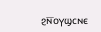ϩⲛ̅ⲟⲩϣⲥⲛⲉ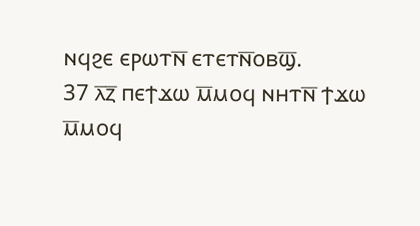ⲛϥϩⲉ ⲉⲣⲱⲧⲛ̅ ⲉⲧⲉⲧⲛ̅ⲟⲃϣ̅.
37 ⲗ̅ⲍ̅ ⲡⲉϯϫⲱ ⲙ̅ⲙⲟϥ ⲛⲏⲧⲛ̅ ϯϫⲱ ⲙ̅ⲙⲟϥ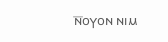ⲛ̅ⲟⲩⲟⲛ ⲛⲓⲙ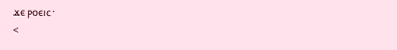ϫⲉ ⲣⲟⲉⲓⲥ·
<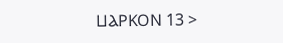ⳘⲀⲢⲔⲞⲚ 13 >